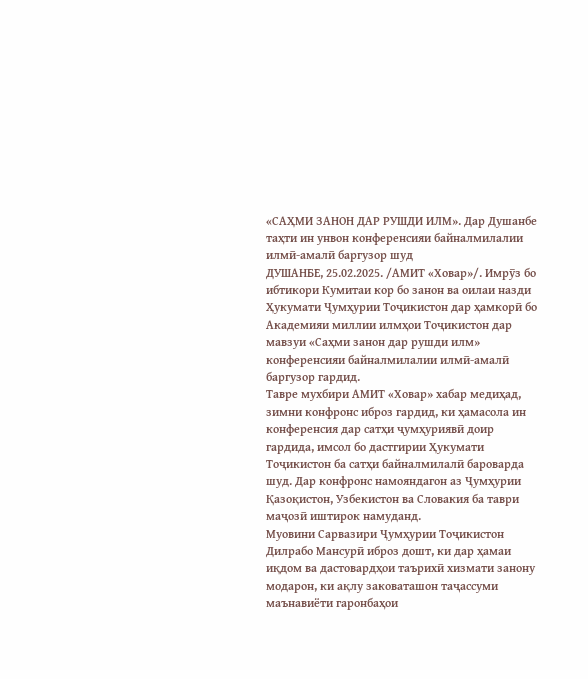«САҲМИ ЗАНОН ДАР РУШДИ ИЛМ». Дар Душанбе таҳти ин унвон конференсияи байналмилалии илмӣ-амалӣ баргузор шуд
ДУШАНБЕ, 25.02.2025. /АМИТ «Ховар»/. Имрӯз бо ибтикори Кумитаи кор бо занон ва оилаи назди Ҳукумати Ҷумҳурии Тоҷикистон дар ҳамкорӣ бо Академияи миллии илмҳои Тоҷикистон дар мавзуи «Саҳми занон дар рушди илм» конференсияи байналмилалии илмӣ-амалӣ баргузор гардид.
Тавре мухбири АМИТ «Ховар» хабар медиҳад, зимни конфронс иброз гардид, ки ҳамасола ин конференсия дар сатҳи ҷумҳуриявӣ доир гардида, имсол бо дастгирии Ҳукумати Тоҷикистон ба сатҳи байналмилалӣ бароварда шуд. Дар конфронс намояндагон аз Ҷумҳурии Қазоқистон, Узбекистон ва Словакия ба таври маҷозӣ иштирок намуданд.
Муовини Сарвазири Ҷумҳурии Тоҷикистон Дилрабо Мансурӣ иброз дошт, ки дар ҳамаи иқдом ва дастовардҳои таърихӣ хизмати занону модарон, ки ақлу заковаташон таҷассуми маънавиёти гаронбаҳои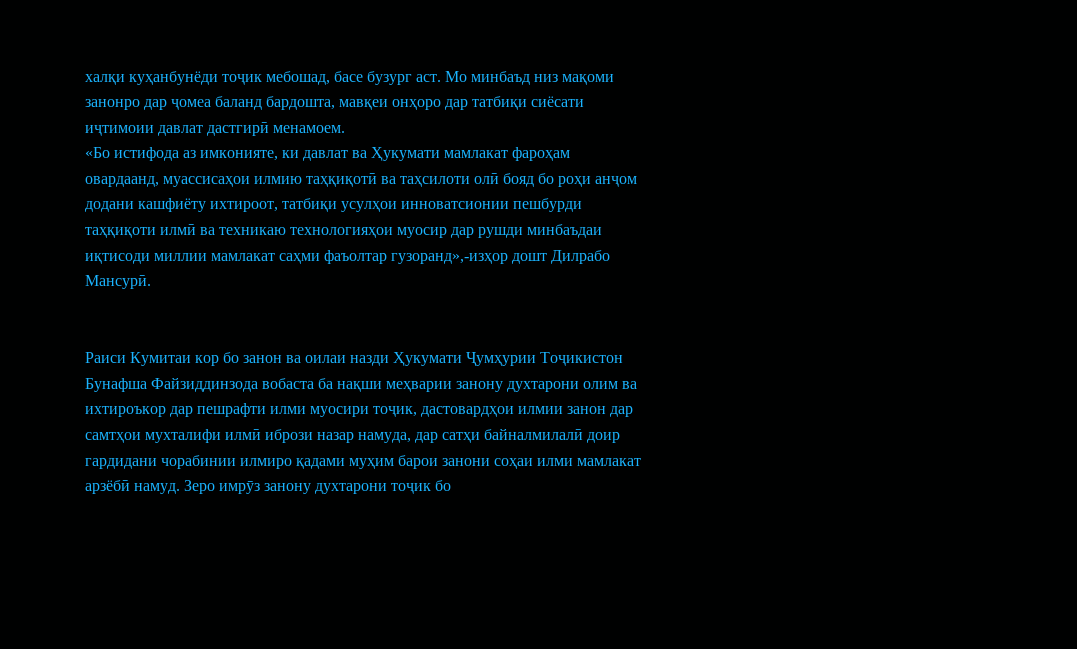халқи куҳанбунёди тоҷик мебошад, басе бузург аст. Мо минбаъд низ мақоми занонро дар ҷомеа баланд бардошта, мавқеи онҳоро дар татбиқи сиёсати иҷтимоии давлат дастгирӣ менамоем.
«Бо истифода аз имконияте, ки давлат ва Ҳукумати мамлакат фароҳам овардаанд, муассисаҳои илмию таҳқиқотӣ ва таҳсилоти олӣ бояд бо роҳи анҷом додани кашфиёту ихтироот, татбиқи усулҳои инноватсионии пешбурди таҳқиқоти илмӣ ва техникаю технологияҳои муосир дар рушди минбаъдаи иқтисоди миллии мамлакат саҳми фаъолтар гузоранд»,-изҳор дошт Дилрабо Мансурӣ.


Раиси Кумитаи кор бо занон ва оилаи назди Ҳукумати Ҷумҳурии Тоҷикистон Бунафша Файзиддинзода вобаста ба нақши меҳварии занону духтарони олим ва ихтироъкор дар пешрафти илми муосири тоҷик, дастовардҳои илмии занон дар самтҳои мухталифи илмӣ ибрози назар намуда, дар сатҳи байналмилалӣ доир гардидани чорабинии илмиро қадами муҳим барои занони соҳаи илми мамлакат арзёбӣ намуд. Зеро имрӯз занону духтарони тоҷик бо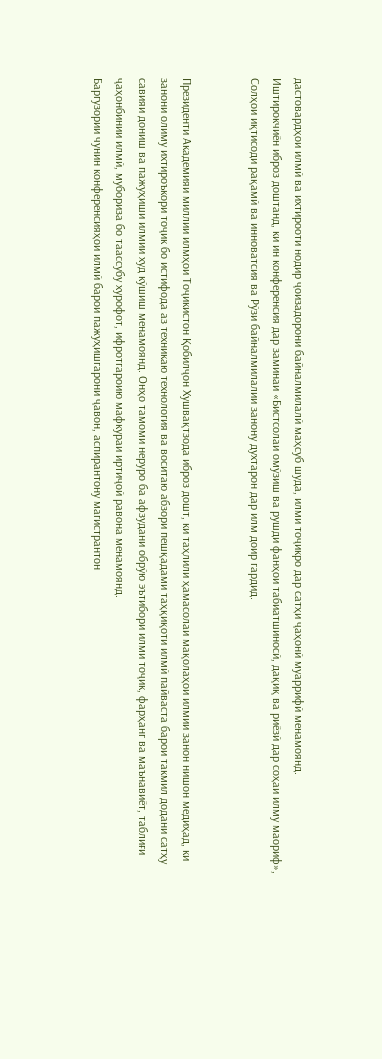дастовардҳои илмӣ ва ихтирооти нодир ҷоизадорони байналмилалӣ маҳсуб шуда, илми тоҷикро дар сатҳи ҷаҳонӣ муаррифӣ менамоянд.
Иштирокчиён иброз доштанд, ки ин конференсия дар заминаи «Бистсолаи омӯзиш ва рушди фанҳои табиатшиносӣ, дақиқ ва риёзӣ дар соҳаи илму маориф», Солҳои иқтисоди рақамӣ ва инноватсия ва Рӯзи байналмилалии занону духтарон дар илм доир гардид.


Президенти Академияи миллии илмҳои Тоҷикистон Қобилҷон Хушвақтзода иброз дошт, ки таҳлили ҳамасолаи мақолаҳои илмии занон нишон медиҳад, ки занони олиму ихтироъкори тоҷик бо истифода аз техникаю технология ва воситаю абзори пешқадами таҳқиқоти илмӣ пайваста барои такмил додани сатҳу савияи дониш ва пажуҳиши илмии худ кӯшиш менамоянд. Онҳо тамоми неруро ба афзудани обрӯю эътибори илми тоҷик, фарҳанг ва маънавиёт, таблиғи ҷаҳонбинии илмӣ, мубориза бо таассубу хурофот, ифротгароию мафкураи иртиҷоӣ равона менамоянд.
Баргузории чунин конференсияҳои илмӣ барои пажуҳишгарони ҷавон, аспирантону магистрантон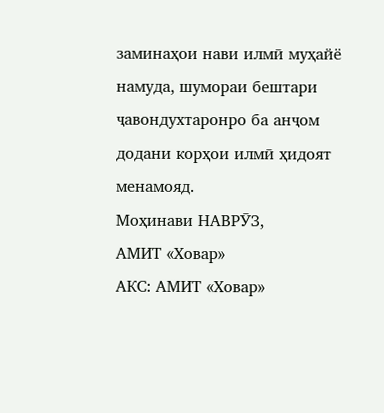заминаҳои нави илмӣ муҳайё намуда, шумораи бештари ҷавондухтаронро ба анҷом додани корҳои илмӣ ҳидоят менамояд.
Моҳинави НАВРӮЗ,
АМИТ «Ховар»
АКС: АМИТ «Ховар»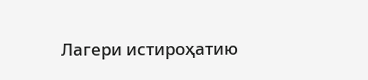Лагери истироҳатию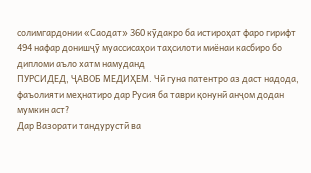солимгардонии «Саодат» 360 кӯдакро ба истироҳат фаро гирифт
494 нафар донишҷӯ муассисаҳои таҳсилоти миёнаи касбиро бо дипломи аъло хатм намуданд
ПУРСИДЕД, ҶАВОБ МЕДИҲЕМ. Чӣ гуна патентро аз даст надода, фаъолияти меҳнатиро дар Русия ба таври қонунӣ анҷом додан мумкин аст?
Дар Вазорати тандурустӣ ва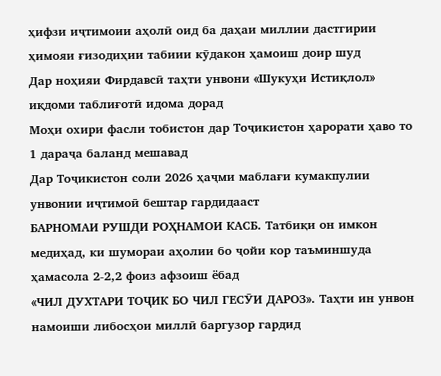ҳифзи иҷтимоии аҳолӣ оид ба даҳаи миллии дастгирии ҳимояи ғизодиҳии табиии кӯдакон ҳамоиш доир шуд
Дар ноҳияи Фирдавсӣ таҳти унвони «Шукуҳи Истиқлол» иқдоми таблиғотӣ идома дорад
Моҳи охири фасли тобистон дар Тоҷикистон ҳарорати ҳаво то 1 дараҷа баланд мешавад
Дар Тоҷикистон соли 2026 ҳаҷми маблағи кумакпулии унвонии иҷтимоӣ бештар гардидааст
БАРНОМАИ РУШДИ РОҲНАМОИ КАСБ. Татбиқи он имкон медиҳад, ки шумораи аҳолии бо ҷойи кор таъминшуда ҳамасола 2-2,2 фоиз афзоиш ёбад
«ЧИЛ ДУХТАРИ ТОҶИК БО ЧИЛ ГЕСӮИ ДАРОЗ». Таҳти ин унвон намоиши либосҳои миллӣ баргузор гардид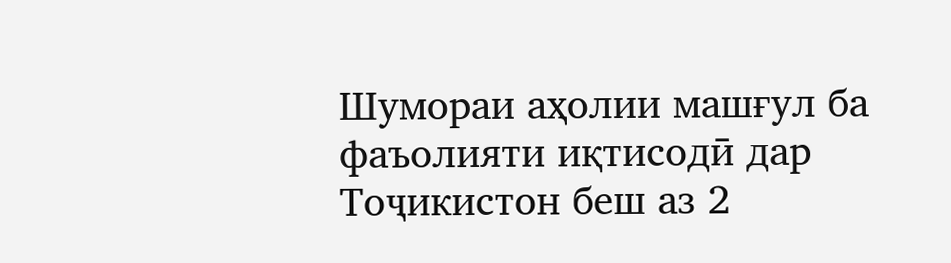Шумораи аҳолии машғул ба фаъолияти иқтисодӣ дар Тоҷикистон беш аз 2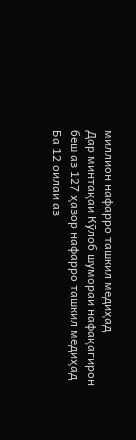миллион нафарро ташкил медиҳад
Дар минтақаи Кӯлоб шумораи нафақагирон беш аз 127 ҳазор нафарро ташкил медиҳад
Ба 12 оилаи аз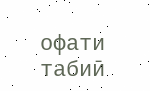офати табиӣ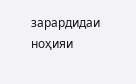зарардидаи ноҳияи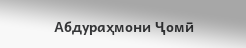Абдураҳмони Ҷомӣ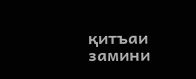қитъаи замини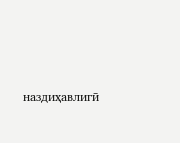наздиҳавлигӣ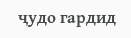ҷудо гардид